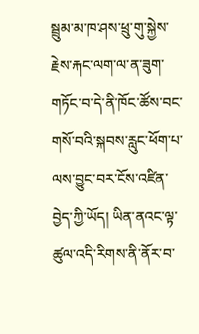སྦྲུམ་མ་ཁ་ཤས་ཕྲུ་གུ་སྐྱེས་རྗེས་རྐང་ལག་ལ་ན་ཟུག་གཏོང་བ་དེ་ནི་ཁོང་ཚོས་བང་གསོ་བའི་སྐབས་རླུང་ཕོག་པ་ལས་བྱུང་བར་ངོས་འཛིན་བྱེད་ཀྱི་ཡོད། ཡིན་ནའང་ལྟ་ཚུལ་འདི་རིགས་ནི་ནོར་བ་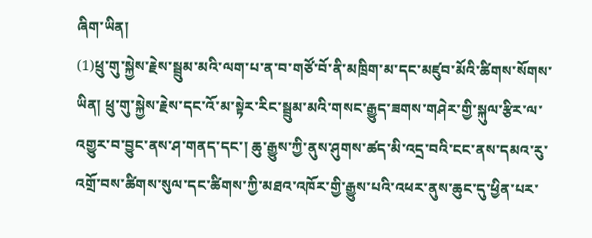ཞིག་ཡིན།
(1)ཕྲུ་གུ་སྐྱེས་རྗེས་སྦྲུམ་མའི་ལག་པ་ན་བ་གཙོ་བོ་ནི་མཁྲིག་མ་དང་མཛུབ་མོའི་ཚིགས་སོགས་ཡིན། ཕྲུ་གུ་སྐྱེས་རྗེས་དང་འོ་མ་སྟེར་རིང་སྦྲུམ་མའི་གསང་རྒྱུད་ཟགས་གཤེར་གྱི་སྐུལ་རྩིར་ལ་འགྱུར་བ་བྱུང་ནས་ཤ་གནད་དང་། ཆུ་རྒྱུས་ཀྱི་ནུས་ཤུགས་ཚད་མི་འདྲ་བའི་ངང་ནས་དམའ་རུ་འགྲོ་བས་ཚིགས་སུལ་དང་ཚིགས་ཀྱི་མཐའ་འཁོར་གྱི་རྒྱུས་པའི་འཕར་ནུས་ཆུང་དུ་ཕྱིན་པར་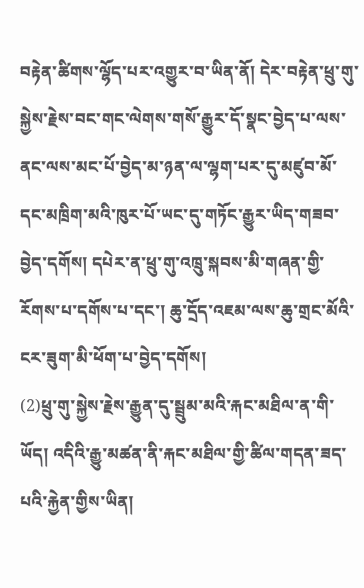བརྟེན་ཚིགས་ལྷོད་པར་འགྱུར་བ་ཡིན་ནོ། དེར་བརྟེན་ཕྲུ་གུ་སྐྱེས་རྗེས་བང་གང་ལེགས་གསོ་རྒྱུར་དོ་སྣང་བྱེད་པ་ལས་ནང་ལས་མང་པོ་བྱེད་མ་ཉན་ལ་ལྷག་པར་དུ་མཛུབ་མོ་དང་མཁྲིག་མའི་ཁུར་པོ་ཡང་དུ་གཏོང་རྒྱུར་ཡིད་གཟབ་བྱེད་དགོས། དཔེར་ན་ཕྲུ་གུ་འཁྲུ་སྐབས་མི་གཞན་གྱི་རོགས་པ་དགོས་པ་དང་། ཆུ་དྲོད་འཇམ་ལས་ཆུ་གྲང་མོའི་ངར་ཟུག་མི་ཕོག་པ་བྱེད་དགོས།
(2)ཕྲུ་གུ་སྐྱེས་རྗེས་རྒྱུན་དུ་སྦྲུམ་མའི་རྐང་མཐིལ་ན་གི་ཡོད། འདིའི་རྒྱུ་མཚན་ནི་རྐང་མཐིལ་གྱི་ཚིལ་གདན་ཟད་པའི་རྐྱེན་གྱིས་ཡིན།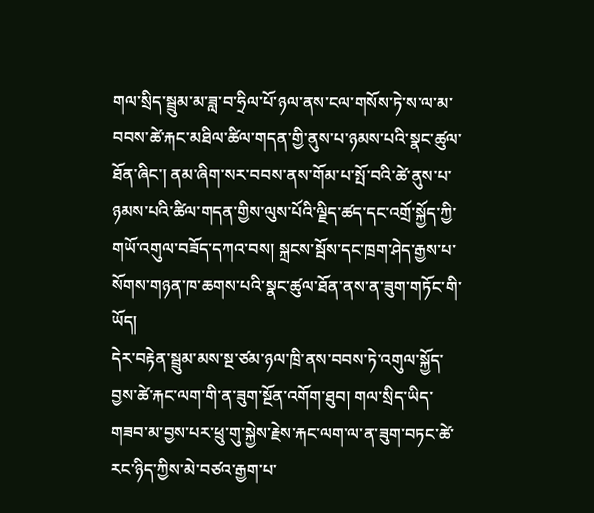གལ་སྲིད་སྦྲུམ་མ་ཟླ་བ་ཧྲིལ་པོ་ཉལ་ནས་ངལ་གསོས་ཏེ་ས་ལ་མ་བབས་ཚེ་རྐང་མཐིལ་ཚིལ་གདན་གྱི་ནུས་པ་ཉམས་པའི་སྣང་ཚུལ་ཐོན་ཞིང་། ནམ་ཞིག་སར་བབས་ནས་གོམ་པ་སྤོ་བའི་ཚེ་ནུས་པ་ཉམས་པའི་ཚིལ་གདན་གྱིས་ལུས་པོའི་ལྗིད་ཚད་དང་འགྲོ་སྐྱོད་ཀྱི་གཡོ་འགུལ་བཟོད་དཀའ་བས། སྐྲངས་སྦོས་དང་ཁྲག་ཤེད་རྒྱས་པ་སོགས་གཉན་ཁ་ཆགས་པའི་སྣང་ཚུལ་ཐོན་ནས་ན་ཟུག་གཏོང་གི་ཡོད།
དེར་བརྟེན་སྦྲུམ་མས་སྔ་ཙམ་ཉལ་ཁྲི་ནས་བབས་ཏེ་འགུལ་སྐྱོད་བྱས་ཚེ་རྐང་ལག་གི་ན་ཟུག་སྔོན་འགོག་ཐུབ། གལ་སྲིད་ཡིད་གཟབ་མ་བྱས་པར་ཕྲུ་གུ་སྐྱེས་རྗེས་རྐང་ལག་ལ་ན་ཟུག་བཏང་ཚེ་རང་ཉིད་ཀྱིས་མེ་བཙའ་རྒྱག་པ་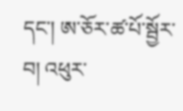དང་། ཨ་ཅོར་ཚ་པོ་སྦྱོར་བ། འཕུར་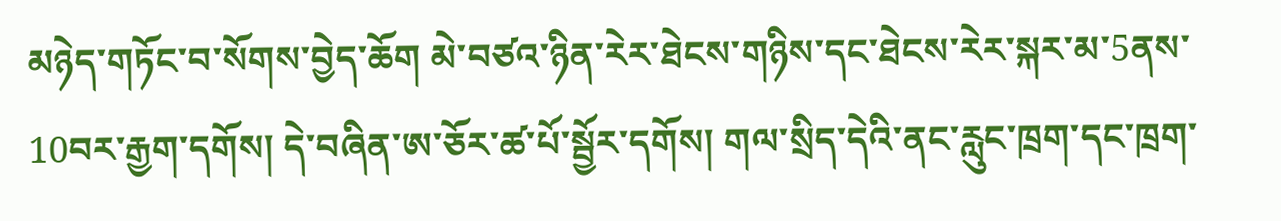མཉེད་གཏོང་བ་སོགས་བྱེད་ཆོག མེ་བཙའ་ཉིན་རེར་ཐེངས་གཉིས་དང་ཐེངས་རེར་སྐར་མ་5ནས་10བར་རྒྱག་དགོས། དེ་བཞིན་ཨ་ཅོར་ཚ་པོ་སྦྱོར་དགོས། གལ་སྲིད་དེའི་ནང་རླུང་ཁྲག་དང་ཁྲག་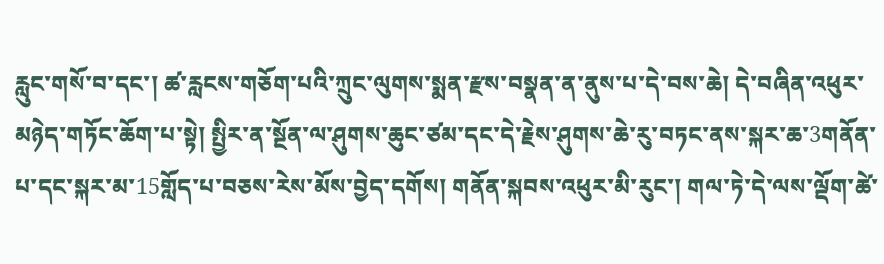རླུང་གསོ་བ་དང་། ཚ་རླངས་གཅོག་པའི་ཀྲུང་ལུགས་སྨན་རྫས་བསྣན་ན་ནུས་པ་དེ་བས་ཆེ། དེ་བཞིན་འཕུར་མཉེད་གཏོང་ཆོག་པ་སྟེ། སྤྱིར་ན་སྔོན་ལ་ཤུགས་ཆུང་ཙམ་དང་དེ་རྗེས་ཤུགས་ཆེ་རུ་བཏང་ནས་སྐར་ཆ་3གནོན་པ་དང་སྐར་མ་15གློད་པ་བཅས་རེས་མོས་བྱེད་དགོས། གནོན་སྐབས་འཕུར་མི་རུང་། གལ་ཏེ་དེ་ལས་ལྡོག་ཚེ་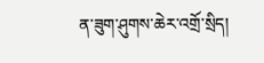ན་ཟུག་ཤུགས་ཆེར་འགྲོ་སྲིད།